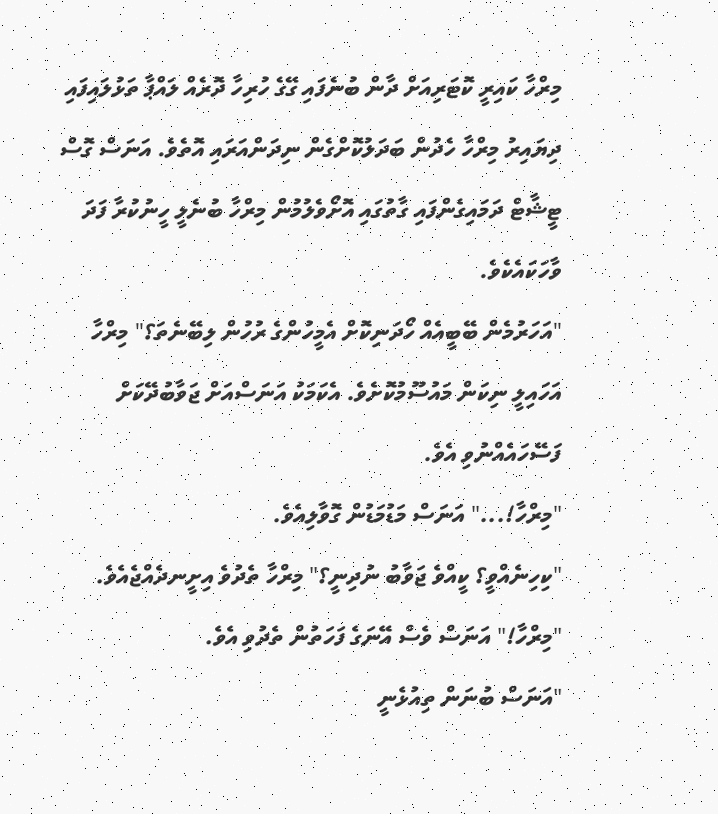މިރްހާ ކައިރީ ކޮޓަރިއަށް ދާން ބުނެފައި ގޭގެ ހުރިހާ ދޮރެއް ލައްޕާ ތަޅުލައިފައި ދިޔައިރު މިރްހާ ހެދުން ބަދަލުކޮށްގެން ނިދަންއަރައި އޮތެވެ. އަނަސް ގޮސް ޓީޝާޓް ދަމައިގެންފައި ގާތުގައި އޮށޯވެލުމުން މިރްހާ ބުނެލީ ހީނުކުރާ ފަދަ ވާހަކައެކެވެ.
"އަހަރުމެން ބޭބީއެއް ހޯދަނިކޮށް އެމީހުންގެ ރުހުން ލިބޭނެތަ؟" މިރްހާ އަހައިލީ ނިކަން މައުސޫމުކޮށެވެ. އެކަމަކު އަނަސްއަށް ޖަވާބުދޭކަށް ފަސޭހައެއްނުވި އެވެ.
"މިރްހާ!..." އަނަސް މަޑުމަޑުން ގޮވާލިއެވެ.
"ކިހިނެއްވީ؟ ކީއްވެ ޖަވާބު ނުދިނީ؟" މިރްހާ ތެދުވެ އިށީނދެއްޖެއެވެ.
"މިރްހާ!" އަނަސް ވެސް އޭނަގެ ފަހަތުން ތެދުވި އެވެ.
"އަނަސް ބުނަން ތިއުޅެނީ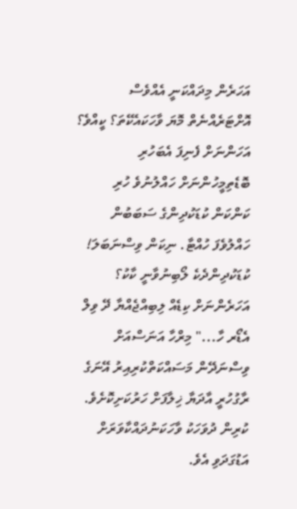އަހަރެން މިދައްކަނީ އެއްވެސް އޮށްޓަރެއްނެތް މޮޔަ ވާހަކައެކޭތަ؟ ކީއްވެ؟ އަހަންނަށް ފެނިފަ އެބަހުރި ބޮޑެތިމީހުންނަށް ހައްލުނުވެ ހުރި ކަންކަން ކުޑަކުދިންގެ ސަބަބުން ހައްލުވެފަ ހުއްޓާ. ނިކަން ވިސްނަބަލަ! ކުޑަކުދިންދެކެ ލޯބިނުވާނީ ކާކު؟ އަހަރެންނަށް ކިޑެއް ލިބިއްޖެއްޔާ ދޭ ވިލް އެޑޯރ ހާ..." މިރްހާ އަނަސްއަށް ވިސްނަދޭން މަސައްކަތްކުރިއިރު އޭނަގެ ރާގުހުރީ އާދަޔާ ޚިލާފަށް ހަރުކަށިކޮށެވެ. ކުރިން ދުވަހަކު ވާހަކަނުދައްކާވަރަށް އަޑުގަދަވި އެވެ.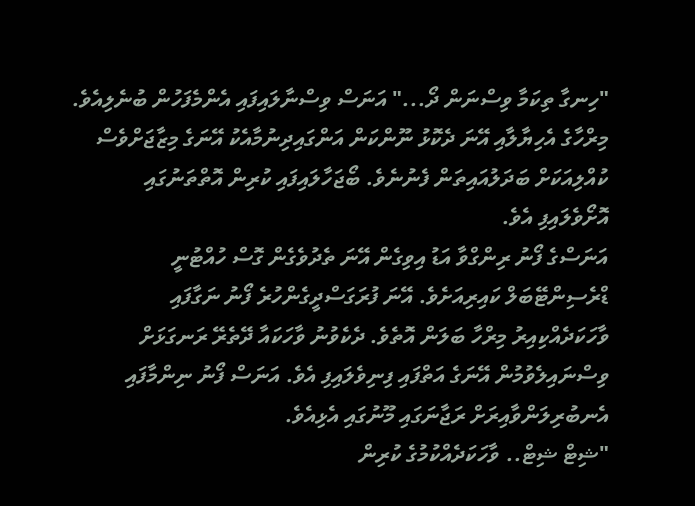"ހިނގާ ތިކަމާ ވިސްނަން ދޯ..." އަނަސް ވިސްނާލައިފައި އެންމެފަހުން ބުނެލިއެވެ. މިރްހާގެ އެހިޔާލާއި އޭނަ ދެކޮޅު ނޫންކަން އަންގައިދިނުމާއެކު އޭނަގެ މިޒާޖަށްވެސް ކުއްލިއަކަށް ބަދަލުއައިތަން ފެނުނެވެ. ބޯޖަހާލައިފައި ކުރިން އޮތްތަނުގައި އޮށޯވެލައިފި އެވެ.
އަނަސްގެ ފޯނު ރިންގްވާ އަޑު އިވިގެން އޭނަ ތެދުވެގެން ގޮސް ހުއްޓުނީ ޑްރެސިންޓޭބަލް ކައިރިއަށެވެ. އޭނަ ފުރަގަސްދީގެންހުރެ ފޯނު ނަގާފައި ވާހަކަދެއްކިއިރު މިރްހާ ބަލަން އޮތެވެ. ދެކެވުނު ވާހަކައާ ދޭތެރޭ ރަނގަޅަށް ވިސްނައިލެވުމުން އޭނަގެ އަތްފައި ފިނިވެލައިފި އެވެ. އަނަސް ފޯނު ނިންމާފައި އެނބުރިލަންވާއިރަށް ރަޖާނަގައި މޫނުގައި އެޅިއެވެ.
"ޝިޓް ޝިޓް.. ވާހަކަދެއްކުމުގެ ކުރިން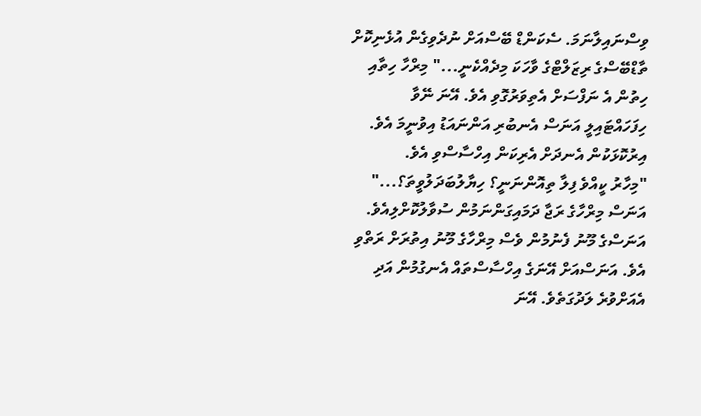ވިސްނައިލާނަމަ. ސެކަންޑް ބޭސްއަށް ނުދެވިގެން އުޅެނިކޮށް ތާޑްބޭސްގެ ރިޒަލްޓްގެ ވާހަކަ މިދެއްކެނީ..." މިރްހާ ހިތާއި ހިތުން އެ ނަފްސަށް އެތިވަރުގޮވި އެވެ. އޭނަ ނޭވާ ހިފަހައްޓައިލީ އަނަސް އެނބުރި އަންނައަޑު އިވުނީމަ އެވެ. އިރުކޮޅަކުން އެނދަށް އެރިކަން އިހްސާސްވި އެވެ.
"މިހާރު ކީއްވެ ފިލާ ތިއޮންނަނީ؟ ހިޔާލުބަދަލުވީތަ؟..." އަނަސް މިރްހާގެ ރަޖާ ދަމައިގަންނަމުން ސުވާލުކޮށްލިއެވެ.
އަނަސްގެ މޫނު ފެނުމުން ވެސް މިރްހާގެ މޫނު އިތުރަށް ރަތްވި އެވެ. އަނަސްއަށް އޭނަގެ އިހްސާސްތައް އެނގުމުން އަދި އެއަށްވުރެ ލަދުގަތެވެ. އޭނަ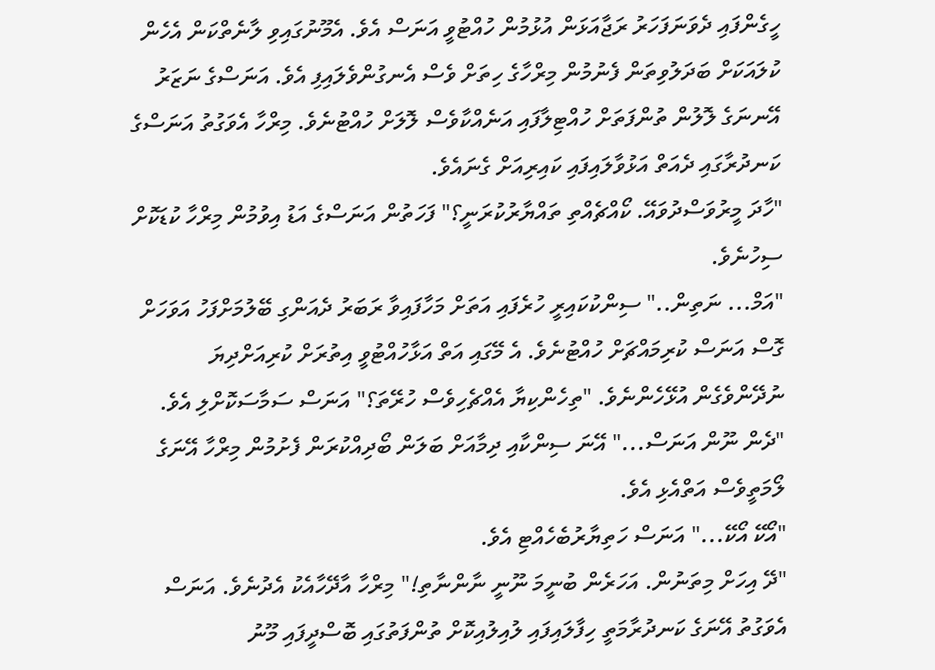ހީގެންފައި ދެވަނަފަހަރު ރަޖާއަޅަން އުޅުމުން ހުއްޓުވީ އަނަސް އެވެ. އެމޫނުގައިވި ލާނެތްކަން އެހެން ކުލައަކަށް ބަދަލުވިތަން ފެނުމުން މިރްހާގެ ހިތަށް ވެސް އެނގުންވެލައިފި އެވެ. އަނަސްގެ ނަޒަރު އޭނނަގެ ލޮލުން ތުންފަތަށް ހުއްޓިލާފައި އަނެއްކާވެސް ލޮލަށް ހުއްޓުނެވެ. މިރްހާ އެވަގުތު އަނަސްގެ ކަނދުރާގައި ދެއަތް އަޅުވާލައިފައި ކައިރިއަށް ގެނައެވެ.
"ހާދަ މީރުވަސްދުވައޭ. ކޯއްޗެއްތި ތައްޔާރުކުރަނީ؟" ފަހަތުން އަނަސްގެ އަޑު އިވުމުން މިރްހާ ކުޑަކޮށް ސިހުނެވެ.
"އަމް... ނަތިން.." ސިންކުކައިރީ ހުރެފައި އަތަށް މަހާފައިވާ ރަބަރު ދެއަންގި ބޭލުމަށްފަހު އަވަހަށް ގޮސް އަނަސް ކުރިމައްޗަށް ހުއްޓުނެވެ. އެ މޭގައި އަތް އަޅާހުއްޓުވީ އިތުރަށް ކުރިއަށްދިޔަ ނުދޭންވެގެން އުޅޭހެންނެވެ. "ތިހެންކިޔާ އެއްޗެހިވެސް ހުރޭތަ؟" އަނަސް ސަމާސަކޮށްލި އެވެ.
"ދެން ނޫން އަނަސް..." އޭނަ ސިންކާއި ދިމާއަށް ބަލަން ބޯދިއްކުރަން ފެށުމުން މިރްހާ އޭނަގެ ލޯމަތީވެސް އަތްއެޅި އެވެ.
"އޯކޭ އޯކޭ..." އަނަސް ހަތިޔާރުބެހެއްޓި އެވެ.
"ދޭ އިހަށް މިތަނުން. އަހަރެން ބުނީމަ ނޫނީ ނާންނާތި!" މިރްހާ އާދޭހާއެކު އެދުނެވެ. އަނަސް އެވަގުތު އޭނަގެ ކަނދުރާމަތީ ހިފާލައިފައި ލުއިލުއިކޮށް ތުންފަތުގައި ބޮސްދީފައި މޫނު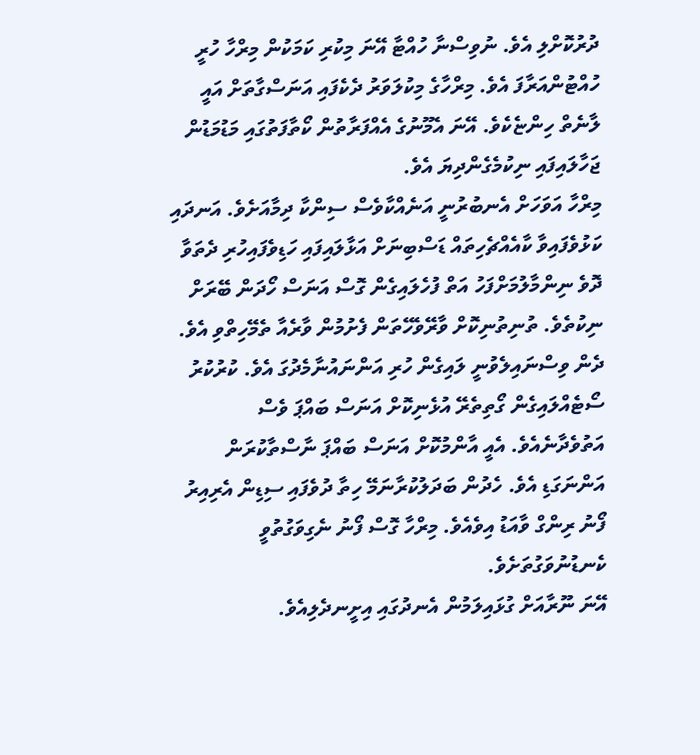ދުރުކޮށްލި އެވެ. ނުވިސްނާ ހުއްޓާ އޭނަ މިކުރި ކަމަކުން މިރްހާ ހުރީ ހުއްޓުންއަރާފަ އެވެ. މިރްހާގެ މިކުލަވަރު ދެކެފައި އަނަސްގާތަށް އައީ ލާނެތް ހިންޏެކެވެ. އޭނަ އެމޫނުގެ އެއްފަރާތުން ކޯތާފަތުގައި މަޑުމަޑުން ޖަހާލައިފައި ނިކުމެގެންދިޔަ އެވެ.
މިރްހާ އަވަހަށް އެނބުރުނީ އަނެއްކާވެސް ސިންކާ ދިމާއަށެވެ. އަނދައި ކަޅުވެފައިވާ ކާއެއްޗެހިތައް ޑަސްބިނަށް އަޅާލައިފައި ހަޑިވެފައިހުރި ދެތަވާ ދޮވެ ނިންމާލުމަށްފަހު އަތް ފުހެލައިގެން ގޮސް އަނަސް ހޯދަން ބޭރަށް ނިކުތެވެ. ތުނިތުނިކޮށް ވާރޭވެހޭތަން ފެށުމުން ވާރެއާ ތެމޭހިތްވި އެވެ. ދެން ވިސްނައިލެވުނީ ލައިގެން ހުރި އަންނައުނާމެދުގަ އެވެ. ކުރުކުރު ސޯޓެއްލައިގެން ގޯތިތެރޭ އުޅެނިކޮށް އަނަސް ބައްޕަ ވެސް އަތުވެދާނެއެވެ. އެއީ އާންމުކޮށް އަނަސް ބައްޕަ ނާސްތާކުރަން އަންނަގަޑި އެވެ. ހެދުން ބަދަލުކުރާނަމޭ ހިތާ ދުވެފައި ސިޑިން އެރިއިރު ފޯނު ރިންގް ވާއަޑު އިވެއެވެ. މިރްހާ ގޮސް ފޯނު ނެގިވަގުތުވީ ކެނޑުނުވަގުތަށެވެ.
އޭނަ ނޫރާއަށް ގުޅައިލަމުން އެނދުގައި އިށީނދެލިއެވެ.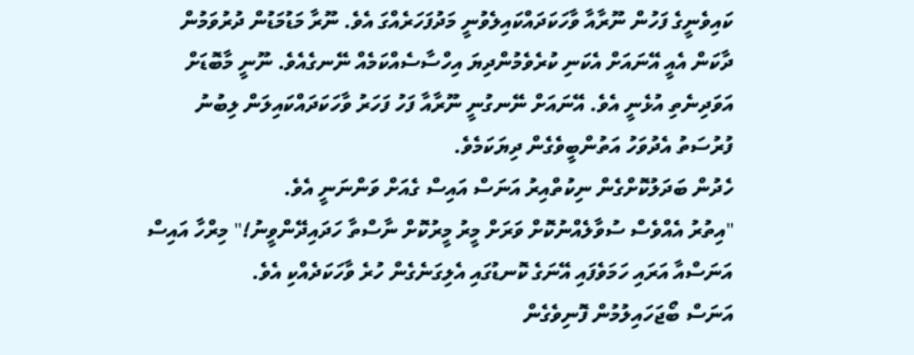ކައިވެނީގެ ފަހުން ނޫރާއާ ވާހަކަދައްކައިލެވުނީ މަދުފަހަރެއްގަ އެވެ. ނޫރާ މަޑުމަޑުން ދުރުވަމުން ދާކަން އެއީ އޭނައަށް އެކަނި ކުރެވެމުންދިޔަ އިހްސާސެއްކަމެއް ނޭނގެއެވެ. ނޫނީ މާބޮޑަށް އަވަދިނެތި އުޅެނީ އެވެ. އޭނައަށް ނޭނގުނީ ނޫރާއާ ފަހު ފަހަރު ވާހަކަދައްކައިލަން ލިބުނު ފުރުސަތު އެދުވަހު އަތުންބީވެގެން ދިޔަކަމެވެ.
ހެދުން ބަދަލުކޮށްގެން ނިކުތްއިރު އަނަސް އައިސް ގެއަށް ވަންނަނީ އެވެ.
"އިތުރު އެއްވެސް ސުވާލެއްނުކޮށް ވަރަށް މީރު މީރުކޮށް ނާސްތާ ހަދައިދޭންވީނު!" މިރްހާ އައިސް އަނަސްއާ އަރައި ހަމަވެފައި އޭނަގެ ކޮނޑުގައި އެލިގަނެގެން ހުރެ ވާހަކަދެއްކި އެވެ.
އަނަސް ބޯޖަހައިލުމުން ފޮނިވެގެން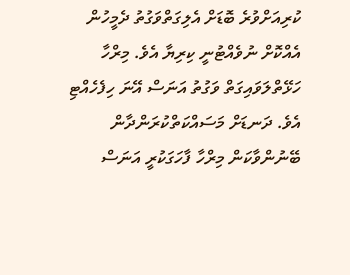ކުރިއަށްވުރެ ބޮޑަށް އެލިގަތްވަގުތު ދެމީހުން އެއްކޮށް ނުވެއްޓުނީ ކިރިޔާ އެވެ. މިރްހާ ހަޅޭތްލަވައިގަތް ވަގުތު އަނަސް އޭނަ ހިފެހެއްޓި އެވެ. ދަނޑަށް މަސައްކަތްކުރަންދާން ބޭނުންވާކަން މިރްހާ ފާހަގަކުރީ އަނަސް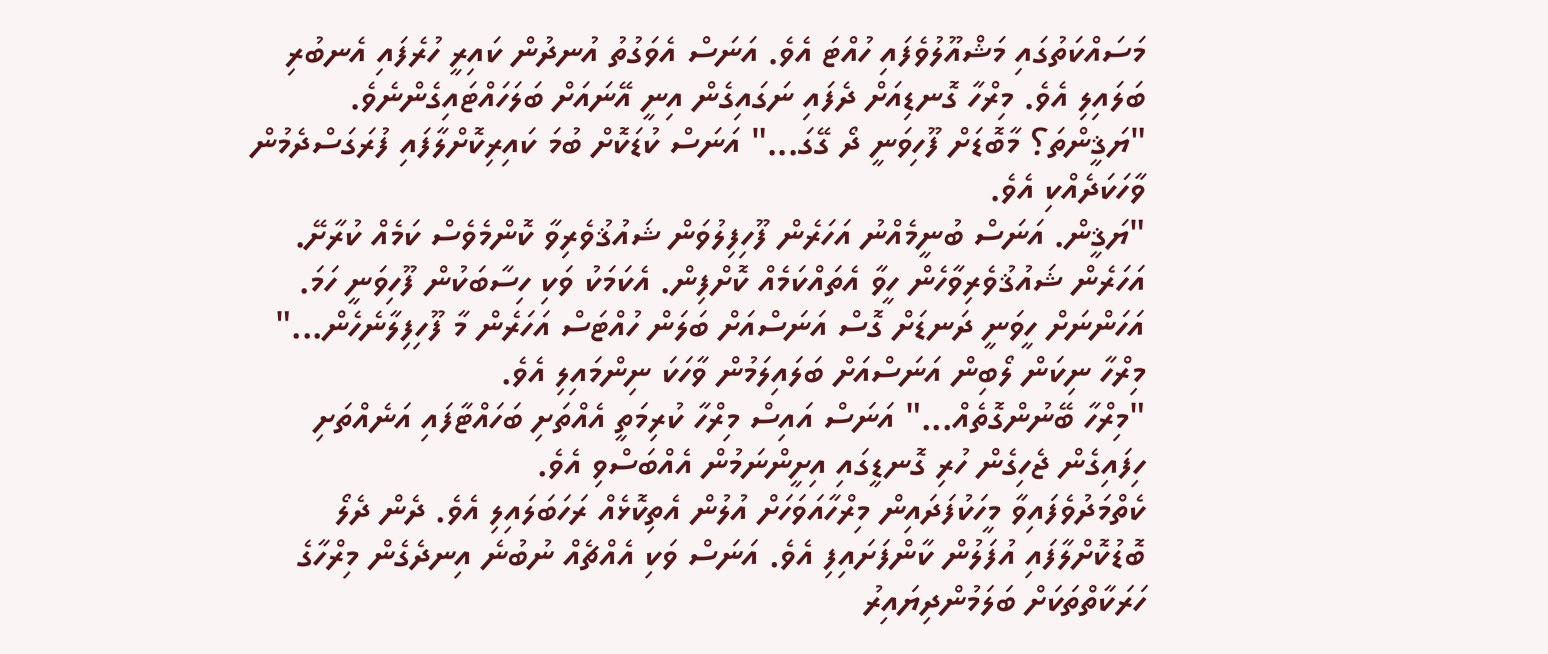މަސައްކަތުގައި މަޝްއޫލުވެފައި ހުއްޓަ އެވެ. އަނަސް އެވަގުތު އުނދުން ކައިރީ ހުރެފައި އެނބުރި ބަލައިލި އެވެ. މިރްހާ ގޮނޑިއަށް ދެފައި ނަގައިގެން އިނީ އޭނައަށް ބަލަހައްޓައިގެންނެވެ.
"ޔަޤީންތަ؟ މާބޮޑަށް ފޫހިވަނީ ދޯ ގޭގަ..." އަނަސް ކުޑަކޮށް ބުމަ ކައިރިކޮށްލާފައި ފުރަގަސްދެމުން ވާހަކަދެއްކި އެވެ.
"ޔަޤީން. އަނަސް ބުނީމެއްނު އަހަރެން ފޫހިފިލުވަން ޝައުޤުވެރިވާ ކޮންމެވެސް ކަމެއް ކުރާށޭ. އަހަރެން ޝައުޤުވެރިވާހެން ހީވާ އެތައްކަމެއް ކޮށްފިން. އެކަމަކު ވަކި ހިސާބަކުން ފޫހިވަނީ ހަމަ. އަހަންނަށް ހީވަނީ ދަނޑަށް ގޮސް އަނަސްއަށް ބަލަން ހުއްޓަސް އަހަރެން މާ ފޫހިފިލާނެހެން..." މިރްހާ ނިކަން ލޯބިން އަނަސްއަށް ބަލައިލަމުން ވާހަކަ ނިންމައިލި އެވެ.
"މިރްހާ ބޭނުންގޮތެއް..." އަނަސް އައިސް މިރްހާ ކުރިމަތީ އެއްތަށި ބަހައްޓާފައި އަނެއްތަށި ހިފައިގެން ޖެހިގެން ހުރި ގޮނޑީގައި އިށީންނަމުން އެއްބަސްވި އެވެ.
ކެތްމަދުވެފައިވާ މީހަކުފަދައިން މިރްހާއަވަހަށް އުލުން އެތިކޮޅެއް ރަހަބަލައިލި އެވެ. ދެން ދެލޯ ބޮޑުކޮށްލާފައި އުފަލުން ކާންފަށައިފި އެވެ. އަނަސް ވަކި އެއްޗެއް ނުބުނެ އިނދެގެން މިރްހާގެ ހަރަކާތްތަކަށް ބަލަމުންދިޔައިރު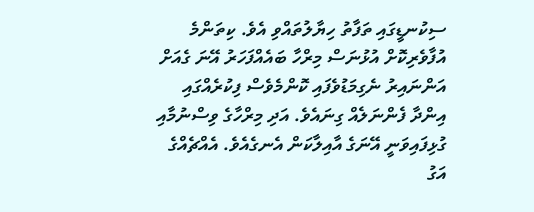ސިކުނޑީގައި ތަފާތު ހިޔާލުތައްވި އެވެ. ކިތަންމެ އުފާވެރިކޮށް އުޅުނަސް މިރްހާ ބައެއްފަހަރު އޭނަ ގެއަށް އަންނައިރު ނެގިމަޑުވެފައި ކޮންމެވެސް ފިކުރެއްގައި އިންދާ ފެންނަލެއް ގިނައެވެ. އަދި މިރްހާގެ ވިސްނުމާއި ގުޅިފައިވަނީ އޭނަގެ އާއިލާކަން އެނގެއެވެ. އެއްޗެއްގެ އަގު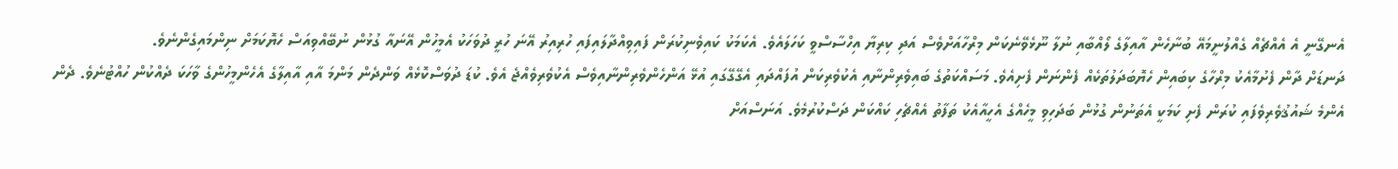އެނގޭނީ އެ އެއްޗެއް ގެއްލުނީމައޭ ބުނާހެން އާއިލާގެ ލޯއްބާއި ނުލާ ނޫޅެވޭނެކަން މިރްހާއަށްވެސް އަދި ކިރިޔާ އިހްސާސްވީ ކަހަލައެވެ. އެކަމަކު ކައިވެނިކުރަން ފައިވިއްދާލައިފައި ހުރިއިރު އޭނަ ހުރީ ދުވަހަކު އެމީހުން އޭނައާ ގުޅުން ނުބޭއްވިއަސް ހެޔޮކަމަށް ނިންމައިގެންނެވެ.
ދަނޑަށް ދާން ފެށުމާއެކު މިރްހާގެ ކިބައިން ހެޔޮބަދަލުތަކެއް ފެންނަން ފެށިއެވެ. މަސައްކަތުގެ ބައިވެރިންނާއި އެކުވެރިކަން އުފައްދައި އެގޭގޭގައި އުޅޭ އަންހެންވެރިންނާއިވެސް އެކުވެރިވެއްޖެ އެވެ. ކުޑަ ދުވަސްކޮޅެއް ވަންދެން މަންމަ އާއި އާއިލާގެ އެހެންމީހުންގެ ވާހަކަ ދެއްކުން ހުއްޓުނެވެ. ދެން އެންމެ ޝައުޤުވެރިވެފައި ކުރަން ފެށި ކަމަކީ އެތަނުން ގުޅުން ބަދަހިވި މީހެއްގެ އެހީއާއެކު ތަފާތު އެއްޗެހި ކައްކަން ދަސްކުރުމެވެ. އަނަސްއަށް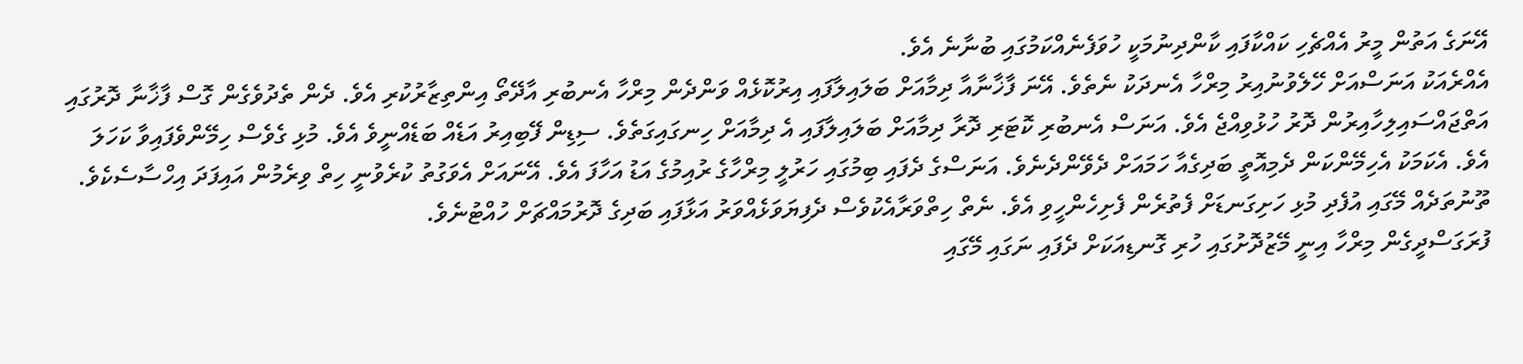އޭނަގެ އަތުން މީރު އެއްޗެހި ކައްކާފައި ކާންދިނުމަކީ ހުވަފެނެއްކަމުގައި ބުނާނެ އެވެ.
އެއްރެއަކު އަނަސްއަށް ހޭލެވުނުއިރު މިރްހާ އެނދަކު ނެތެވެ. އޭނަ ފާޚާނާއާ ދިމާއަށް ބަލައިލާފައި އިރުކޮޅެއް ވަންދެން މިރްހާ އެނބުރި އާދޭތޯ އިންތިޒާރުކުރި އެވެ. ދެން ތެދުވެގެން ގޮސް ފާޚާނާ ދޮރުގައި އަތްޖައްސައިލިހާއިރުން ދޮރު ހުޅުވިއްޖެ އެވެ. އަނަސް އެނބުރި ކޮޓަރި ދޮރާ ދިމާއަށް ބަލައިލާފައި އެ ދިމާއަށް ހިނގައިގަތެވެ. ސިޑިން ފޭބިއިރު އަޑެއް ބަޑެއްނީވެ އެވެ. މުޅި ގެވެސް ހިމޭންވެފައިވާ ކަހަލަ އެވެ. އެކަމަކު އެހިމޭންކަން ދެމިއޮތީ ބަދިގެއާ ހަމައަށް ދެވޭންދެނެވެ. އަނަސްގެ ދެފައި ބިމުގައި ހަރުލީ މިރްހާގެ ރުއިމުގެ އަޑު އަހާފަ އެވެ. އޭނައަށް އެވަގުތު ކުރެވުނީ ހިތް ވިރެމުން އައިފަދަ އިހްސާސެކެވެ. ތޫނުތަދެއް މޭގައި އުފެދި މުޅި ހަށިގަނޑަށް ފެތުރެން ފެށިހެންހީވި އެވެ. ނެތް ހިތްވަރާއެކުވެސް ދެފިޔަވަޅެއްވަރު އަޅާފައި ބަދިގެ ދޮރުމައްޗަށް ހުއްޓުނެވެ.
ފުރަގަސްދީގެން މިރްހާ އިނީ މޭޒުދޮށުގައި ހުރި ގޮނޑިއަކަށް ދެފައި ނަގައި މޭގައި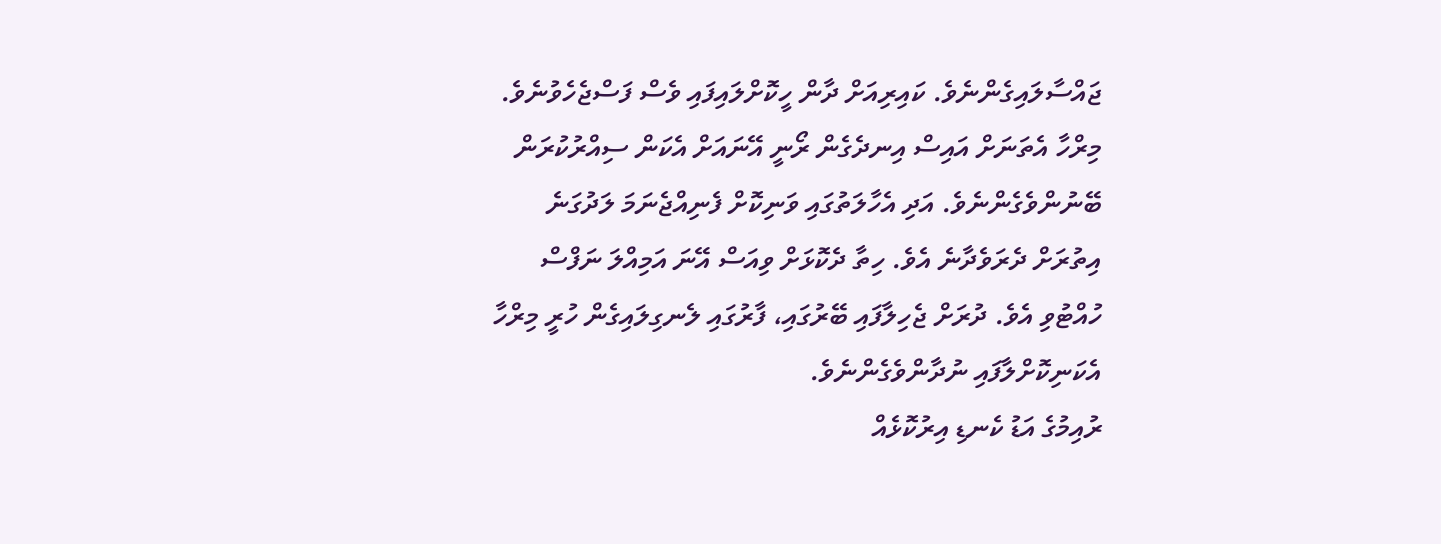ޖައްސާލައިގެންނެވެ. ކައިރިއަށް ދާން ހީކޮށްލައިފައި ވެސް ފަސްޖެހެވުނެވެ. މިރްހާ އެތަނަށް އައިސް އިނދެގެން ރޯނީ އޭނައަށް އެކަން ސިއްރުކުރަން ބޭނުންވެގެންނެވެ. އަދި އެހާލަތުގައި ވަނިކޮށް ފެނިއްޖެނަމަ ލަދުގަނެ އިތުރަށް ދެރަވެދާނެ އެވެ. ހިތާ ދެކޮޅަށް ވިއަސް އޭނަ އަމިއްލަ ނަފްސް ހުއްޓުވި އެވެ. ދުރަށް ޖެހިލާފައި ބޭރުގައި، ފާރުގައި ލެނގިލައިގެން ހުރީ މިރްހާ އެކަނިކޮށްލާފައި ނުދާންވެގެންނެވެ.
ރުއިމުގެ އަޑު ކެނޑި އިރުކޮޅެއް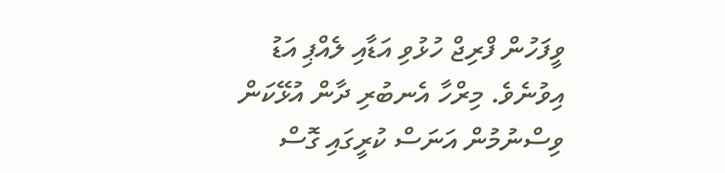ވީފަހުން ފްރިޖް ހުޅުވި އަޑާއި ލެއްޕި އަޑު އިވުނެވެ. މިރްހާ އެނބުރި ދާން އުޅޭކަން ވިސްނުމުން އަނަސް ކުރީގައި ގޮސް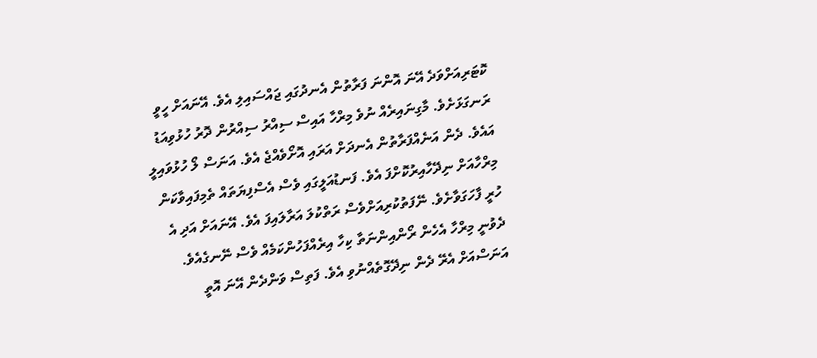ކޮޓަރިއަށްވަދެ އޭނަ އޮންނަ ފަރާތުން އެނދުގައި ޖައްސައިލި އެވެ. އޭނައަށް ހީވީ ރަނގަޅަށެވެ. މާގިނައިރެއް ނުވެ މިރްހާ އައިސް ސިއްރު ސިއްރުން ދޮރު ހުޅުވިއަޑު އައެވެ. ދެން އަނެއްފަރާތުން އެނދަށް އަރައި އޮށޯވެއްޖެ އެވެ. އަނަސް ލޯ ހުޅުވައިލީ މިރްހާއަށް ނިދޭހާއިރުކޮށްފަ އެވެ. ފަނޑުއަލީގައި ވެސް އެސްފިޔަތައް ތެމިފައިވާކަން ހުރީ ފާހަގަވާށެވެ. ނޭފަތުކުރިއަށްވެސް ރަތްކުލަ އަރާލައިފަ އެވެ. އޭނައަށް އަދި އެ ދެވުނީ މިރްހާ އެހެން ރޯންއިންނަތާ ކިހާ އިރެއްފަހުންކަމެއް ވެސް ނޭނގެއެވެ.
އަނަސްއަށް އެރޭ ދެން ނިދޭގޮތެއްނުވި އެވެ. ފަތިސް ވަންދެން އޭނަ އޮތީ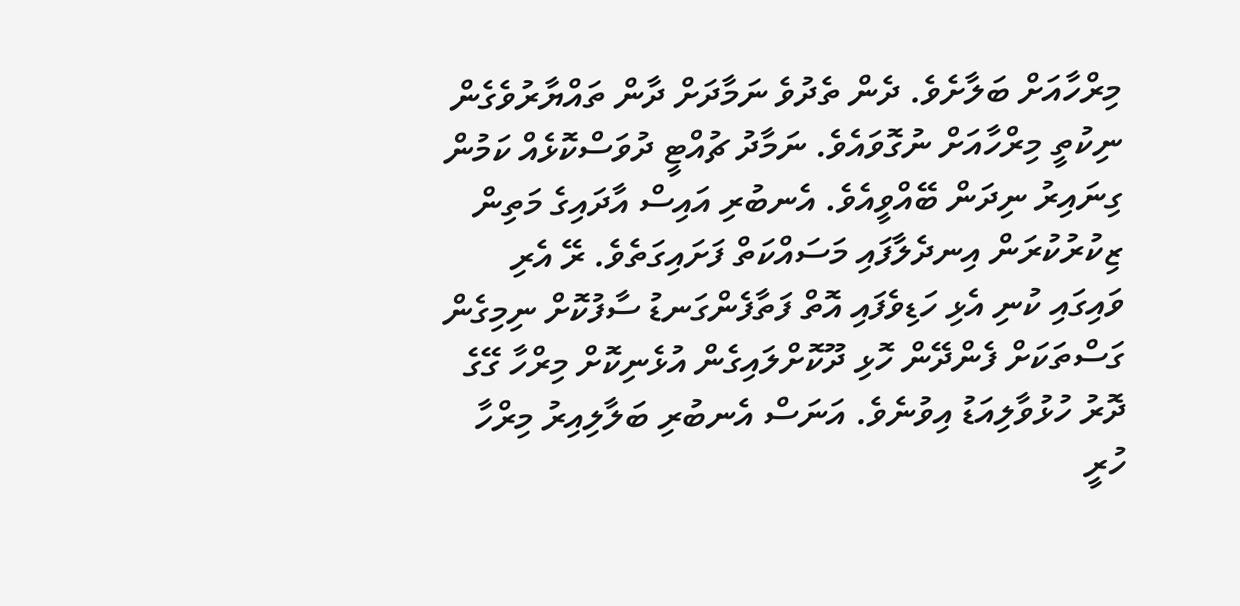މިރްހާއަށް ބަލާށެވެ. ދެން ތެދުވެ ނަމާދަށް ދާން ތައްޔާރުވެގެން ނިކުތީ މިރްހާއަށް ނުގޮވައެވެ. ނަމާދު ޗުއްޓީ ދުވަސްކޮޅެއް ކަމުން ގިނައިރު ނިދަން ބޭއްވީއެވެ. އެނބުރި އައިސް އާދައިގެ މަތިން ޒިކުރުކުރަން އިނދެލާފައި މަސައްކަތް ފަށައިގަތެވެ. ރޭ އެރި ވައިގައި ކުނި އެޅި ހަޑިވެފައި އޮތް ފަތާފެންގަނޑު ސާފުކޮށް ނިމިގެން ގަސްތަކަށް ފެންދޭން ހޮޅި ދޫކޮށްލައިގެން އުޅެނިކޮށް މިރްހާ ގޭގެ ދޮރު ހުޅުވާލިއަޑު އިވުނެވެ. އަނަސް އެނބުރި ބަލާލިއިރު މިރްހާ ހުރީ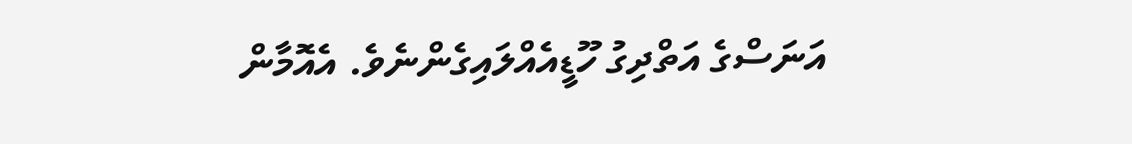އަނަސްގެ އަތްދިގު ހޫޑީއެއްލައިގެންނެވެ. އެއޮމާން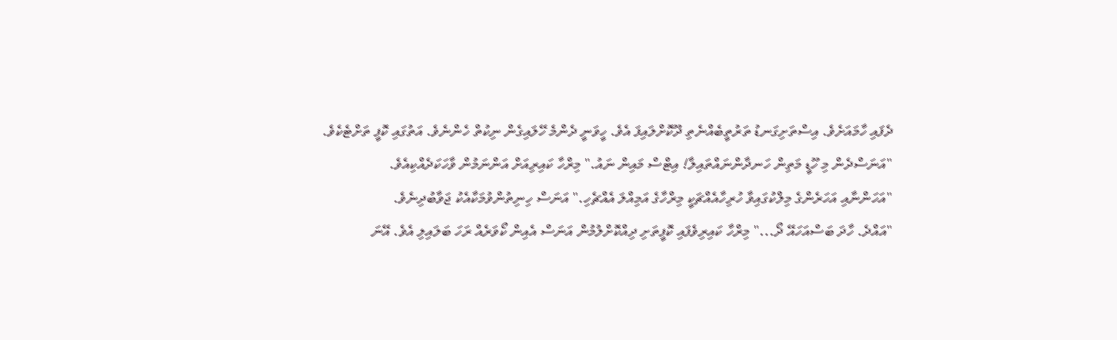ދެފައި ހާމައަށެވެ. އިސްތަށިގަނޑު ތަރުތީބެއްނެތި ދޫކޮށްލައިފަ އެވެ. ހީވަނީ ދެންމެ ހޭލައިގެން ނިކުތް ހެންނެވެ. އަތުގައި ކޮފީ ތަށްޓެކެވެ.
"އަނަސްދެން މި ހޫޑީ މަތިން ހަނދާންނައްތައިލާ! އިޓްސް މައިން ނައު." މިރްހާ ކައިރިއަށް އަންނަމުން ވާހަކަދެއްކިއެވެ.
"އަހަންނާއި އަހަރެންގެ މިލްކުގައިވާ ހުރިހާއެއްޗަކީ މިރްހާގެ އަމިއްލަ އެއްޗެހި." އަނަސް ހިނިތުންވުމަކާއެކު ޖަވާބުދިނެވެ.
"އައްދެ. ހާދަ ބަސްއަހައޭ ދޯ..." މިރްހާ ކައިރިވެފައި ކޮފީތަށި ދިއްކޮށްލުމުން އަނަސް އެއިން ކޯވަރެއް ރަހަ ބަލައިލި އެވެ. އޭނަ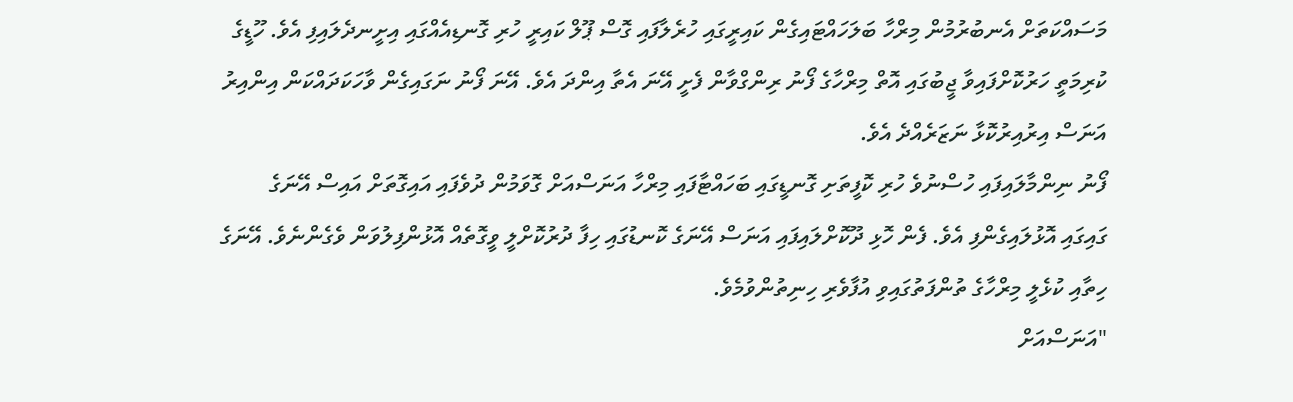މަސައްކަތަށް އެނބުރުމުން މިރްހާ ބަލަހައްޓައިގެން ކައިރީގައި ހުރެލާފައި ގޮސް ޕޫލް ކައިރީ ހުރި ގޮނޑިއެއްގައި އިށީނދެލައިފި އެވެ. ހޫޑީގެ ކުރިމަތީ ހަރުކޮށްފައިވާ ޖީބުގައި އޮތް މިރްހާގެ ފޯނު ރިންގްވާން ފެށީ އޭނަ އެތާ އިންދަ އެވެ. އޭނަ ފޯނު ނަގައިގެން ވާހަކަދައްކަން އިންއިރު އަނަސް އިރުއިރުކޮޅާ ނަޒަރެއްދެ އެވެ.
ފޯނު ނިންމާލައިފައި ހުސްނުވެ ހުރި ކޮފީތަށި ގޮނޑީގައި ބަހައްޓާފައި މިރްހާ އަނަސްއަށް ގޮވަމުން ދުވެފައި އައިގޮތަށް އައިސް އޭނަގެ ގައިގައި އޮޅުލައިގެންފި އެވެ. ފެން ހޮޅި ދޫކޮށްލައިފައި އަނަސް އޭނަގެ ކޮނޑުގައި ހިފާ ދުރުކޮށްލީ ވީގޮތެއް އޮޅުންފިލުވަން ވެގެންނެވެ. އޭނަގެ ހިތާއި ކުޅެލީ މިރްހާގެ ތުންފަތުގައިވި އުފާވެރި ހިނިތުންވުމެވެ.
"އަނަސްއަށް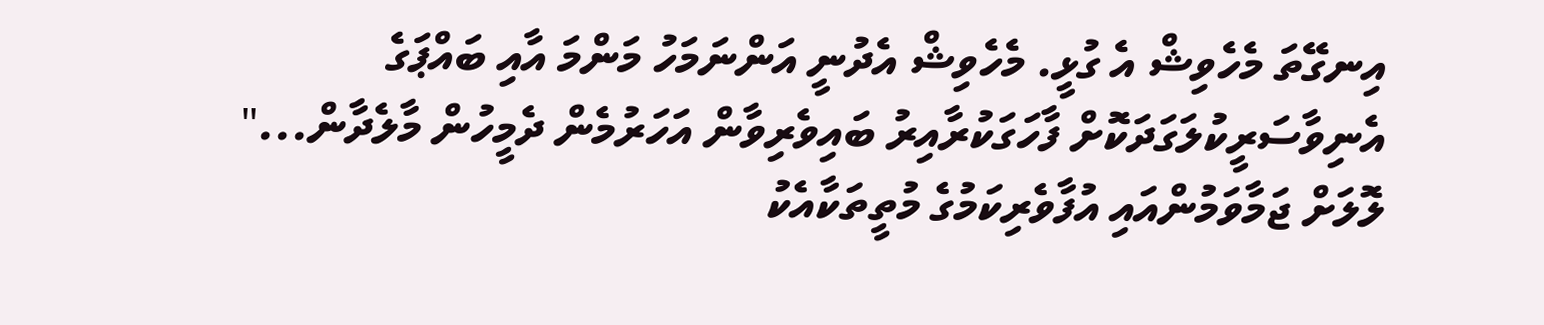އިނގޭތަ މެހެވިޝް އެ ގުޅީ. މެހެވިޝް އެދުނީ އަންނަމަހު މަންމަ އާއި ބައްޕަގެ އެނިވާސަރީކުލަގަދަކޮށް ފާހަގަކުރާއިރު ބައިވެރިވާން އަހަރުމެން ދެމީހުން މާލެދާން..." ލޮލަށް ޖަމާވަމުންއައި އުފާވެރިކަމުގެ މުތީތަކާއެކު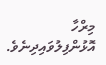މިރްހާ އޮޅުންފިލުވައިދިނެވެ.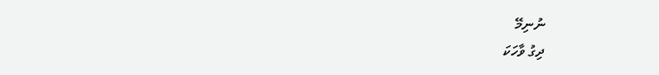ނުނިމޭ
ދިގު ވާހަކަ